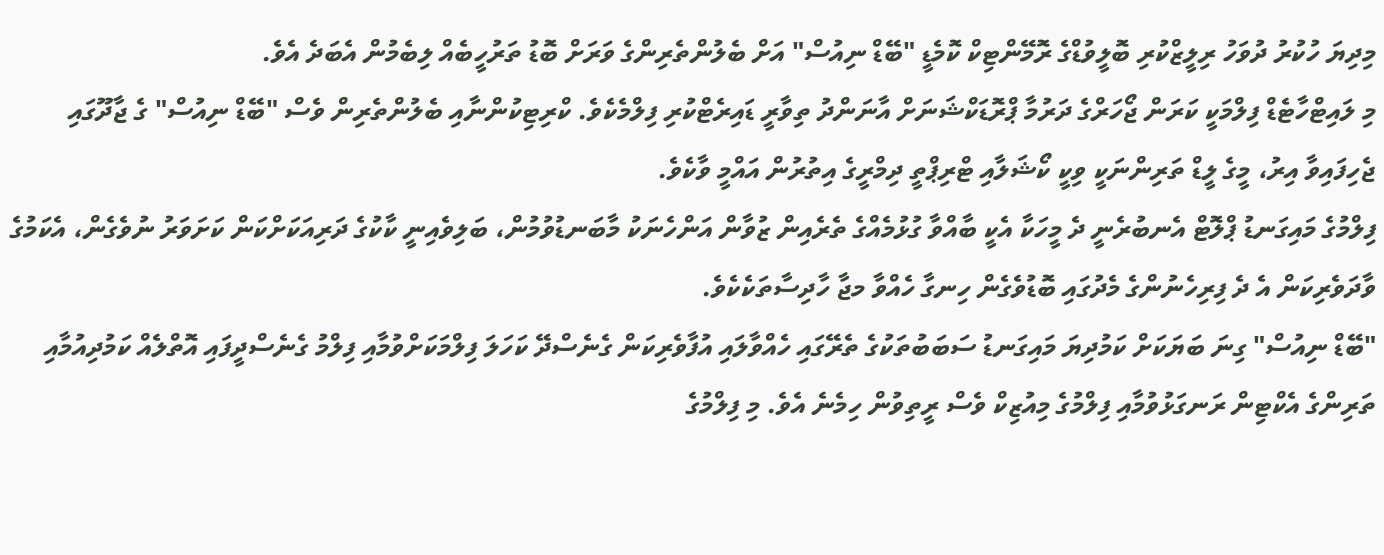މިދިޔަ ހުކުރު ދުވަހު ރިލީޒްކުރި ބޮލީވުޑްގެ ރޮމޭންޓިކް ކޮމެޑީ "ބޭޑް ނިއުސް" އަށް ބެލުންތެރިންގެ ވަރަށް ބޮޑު ތަރުހީބެއް ލިބެމުން އެބަދެ އެވެ.
މި ލައިޓްހާޓެޑް ފިލްމަކީ ކަރަން ޖޯހަރްގެ ދަރުމާ ޕްރޮޑަކްޝަނަށް އާނަންދު ތިވާރީ ޑައިރެޓްކުރި ފިލްމެކެވެ. ކްރިޓިކުންނާއި ބެލުންތެރިން ވެސް "ބޭޑް ނިއުސް" ގެ ޖާދޫގައި ޖެހިފައިވާ އިރު، މީގެ ލީޑް ތަރިންނަކީ ވިކީ ކޯޝަލާއި ޓްރިޕްތީ ދިމްރީގެ އިތުރުން އައްމީ ވާކެވެ.
ފިލްމުގެ މައިގަނޑު ޕްލޮޓް އެނބުރެނީ ދެ މީހަކާ އެކީ ބާއްވާ ގުޅުމެއްގެ ތެރެއިން ޒުވާން އަންހެނަކު މާބަނޑުވުމުން، ބަލިވެއިނީ ކާކުގެ ދަރިއަކަށްކަން ކަށަވަރު ނުވެގެން، އެކަމުގެ ވާދަވެރިކަން އެ ދެ ފިރިހެނުންގެ މެދުގައި ބޮޑުވެގެން ހިނގާ ހެއްވާ މޖާ ހާދިސާތަކެކެވެ.
"ބޭޑް ނިއުސް" ގިނަ ބަޔަކަށް ކަމުދިޔަ މައިގަނޑު ސަބަބުތަކުގެ ތެރޭގައި ހެއްވާލައި އުފާވެރިކަން ގެނެސްދޭ ކަހަލަ ފިލްމަކަށްވުމާއި ފިލްމު ގެނެސްދީފައި އޮތްލެއް ކަމުދިއުމާއި ތަރިންގެ އެކްޓިން ރަނގަޅުވުމާއި ފިލްމުގެ މިއުޒިކް ވެސް ރީތިވުން ހިމެނެ އެވެ. މި ފިލްމުގެ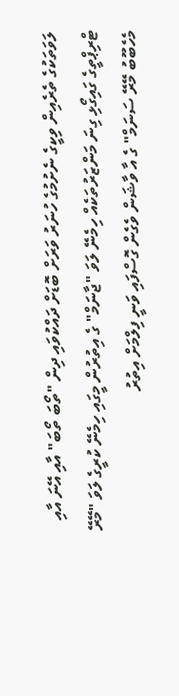ލަވަތަކުގެ ތެރެއިން ވިކީގެ ނެށުމުގެ ހުނަރު ވަރަށް ބޮޑަށް ދައްކުވައި ދިން "ތޯބަ ތޯބަ" އާއި އޭނަ އާއި ޓްރިޕްތީގެ ގައިގޯޅި ގިނަ މަންޒަރުތަކެއް ހިމެނޭ ލަވަ "ޖާނަމް" ގެ އިތުރުން މީގައި ހިމެނޭ ކުރީގެ ލަވަ "މޭރޭ މެހެބޫބު މޭރޭ ސަނަމް" ގެ އާ ވާޝަން ވެގެން ގޮސްފައި ވަނީ ފިލްމަށް އިތުރު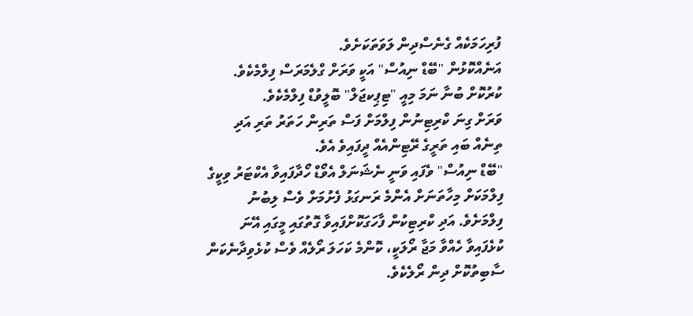ފުރިހަމަކެއް ގެނެސްދިން ލަވަތަކަށެވެ.
އަނެއްކޮޅުން "ބޭޑް ނިއުސް" އަކީ ވަރަށް ގްލެމަރަސް ފިލްމެކެވެ. ކުރުކޮށް ބުނާ ނަމަ މިއީ "ޓިޕިކޖަލް" ބޮލީވުޑް ފިލްމެކެވެ.
ވަރަށް ގިނަ ކްރިޓިނުން ފިލްމަށް ފަސް ތަރިން ހަތަރު ތަރި އަދި ތިނެއް ބައި ތަރީގެ ރޭޓިންއެއް ދީފައިވެ އެވެ.
"ބޭޑް ނިއުސް" ވެފައި ވަނީ ނެޝަނަލް އެވޯޑް ހޯދާފައިވާ އެކްޓަރު ވިކީގެ ފިލްމަކަށް މިހާތަނަށް އެންމެ ރަނގަޅު ފެށުމަށް ވެސް ލިބުނު ފިލްމަށެވެ. އަދި ކްރިޓިކުން ފާހަގަކޮށްފައިވާ ގޮތުގައި މީގައި އޭނަ ކުޅެފައިވާ ހެއްވާ މަޖާ ރޯލަކީ، ކޮންމެ ކަހަލަ ރޯލެއް ވެސް ކުޅެވިދާނެކަން ސާބިތުކޮށް ދިން ރޯލެކެވެ.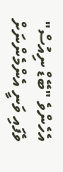އެހެންވެ "ބޭޑް ނިއުސް" ވެފައި ވަނީ އެންމެންނަށް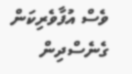ވެސް އުފާވެރިކަން ގެނެސްދިން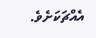އެއްޗަކަށެވެ.